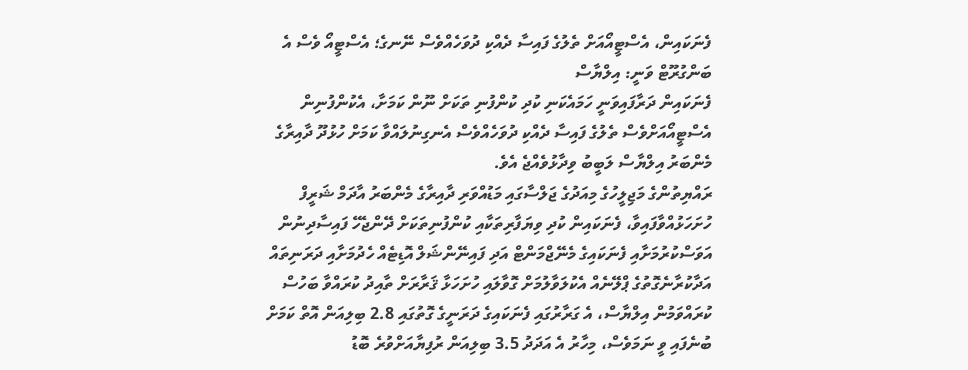ފެނަކައިން، އެސްޓީއޯއަށް ތެލުގެ ފައިސާ ދެއްކި ދުވަހެއްވެސް ނޭނގެ؛ އެސްޓީއޯ ވެސް އެ ބަންގުރޫޓް ވަނީ: އިލްޔާސް
ފެނަކައިން ދަރާފައިވަނީ ހަމައެކަނި ކުދި ކުންފުނި ތަކަށް ނޫން ކަމަށާ، އެކުންފުނިން އެސްޓީއޯއަށްވެސް ތެލުގެ ފައިސާ ދެއްކި ދުވަހެއްވެސް އެނގިނުލައްވާ ކަމަށް ހުޅުދޫ ދާއިރާގެ މެންބަރު އިލްޔާސް ލަބީބު ވިދާޅުވެއްޖެ އެވެ.
ރައްޔިތުންގެ މަޖިލީހުގެ މިއަދުގެ ޖަލްސާގައި މަޑުއްވަރި ދާއިރާގެ މެންބަރު އާދަމް ޝަރީފް ހުށަހަޅުއްވާފައިވާ، ފެނަކައިން ކުދި ވިޔަފާރިތަކާއި ކުންފުނިތަކަށް ދޭންޖެހޭ ފައިސާދިނުން އަވަސްކުރުމަށާއި ފެނަކައިގެ މެނޭޖްމަންޓް އަދި ފައިނޭންޝަލް އޮޑިޓެއް ހެދުމަށާއި ދަރަނިތައް އަދާކުރާނެގޮތުގެ ޕްލޭނެއް އެކުލަވާލުމަށް ގޮވާލައި ހުށަހަޅާ ޤަރާރަށް ތާއިދު ކުރައްވާ ބަހުސް ކުރައްވަމުން އިލްޔާސް، އެ ގަރާރުގައި ފެނަކައިގެ ދަރަނީގެ ގޮތުގައި 2.8 ބިލިއަން އޮތް ކަމަށް ބުނެފައި ވީ ނަމަވެސް، މިހާރު އެ އަދަދު 3.5 ބިލިއަން ރުފިޔާއަށްވުރެ ބޮޑު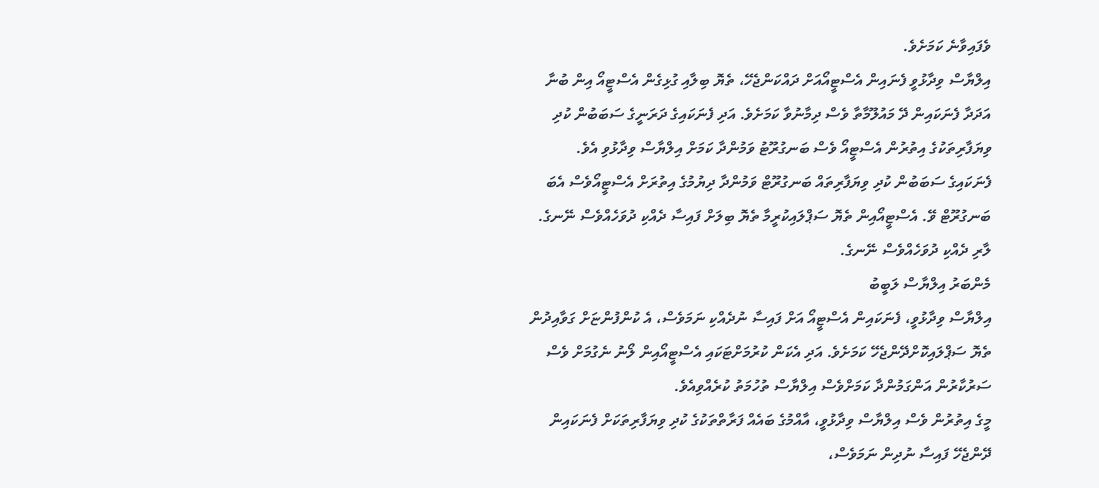ވެފައިވާނެ ކަމަށެވެ.
އިލްޔާސް ވިދާޅުވީ ފެނައިން އެސްޓީއޯއަށް ދައްކަންޖެހޭ، ތެޔޮ ބިލާއި ގުޅިގެން އެސްޓީއޯ އިން ބުނާ އަދަދާ ފެނަކައިން ދޭ މައުލޫމާތާ ވެސް ދިމާނުވާ ކަމަށެވެ. އަދި ފެނަކައިގެ ދަރަނީގެ ސަބަބުން ކުދި ވިޔަފާރިތަކުގެ އިތުރުން އެސްޓީއޯ ވެސް ބަނގުރޫޓު ވަމުންދާ ކަމަށް އިލްޔާސް ވިދާޅުވި އެވެ.
ފެނަކައިގެ ސަބަބުން ކުދި ވިޔަފާރިތައް ބަނގުރޫޓް ވަމުންދާ ދިޔުމުގެ އިތުރަށް އެސްޓީއޯވެސް އެބަ ބަނގުރޫޓް ވޭ. އެސްޓީއޯއިން ތެޔޮ ސަޕްލައިކުރީމާ ތެޔޮ ބިލަށް ފައިސާ ދެއްކި ދުވަހެއްވެސް ނޭނގެ. ލާރި ދެއްކި ދުވަހެއްވެސް ނޭނގެ.
މެންބަރު އިލްޔާސް ލަބީބު
އިލްޔާސް ވިދާޅުވީ، ފެނަކައިން އެސްޓީއޯ އަށް ފައިސާ ނުދެއްކި ނަމަވެސް، އެ ކުންފުންޏަށް ގަވާއިދުން ތެޔޮ ސަޕްލައިކޮށްދޭންޖެހޭ ކަމަށެވެ. އަދި އެކަން ކުރުމަށްޓަކައި އެސްޓީއޯއިން ލޯނު ނެގުމަށް ވެސް ސަރުކާރުން އަންގަމުންދާ ކަމަށްވެސް އިލްޔާސް ތުހުމަތު ކުރެއްވިއެވެ.
މީގެ އިތުރުން ވެސް އިލްޔާސް ވިދާޅުވީ، އާއްމުގެ ބައެއް ފަރާތްތަކުގެ ކުދި ވިޔަފާރިތަކަށް ފެނަކައިން ދޭންޖެހޭ ފައިސާ ނުދިން ނަމަވެސް،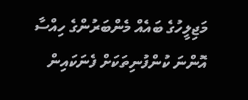މަޖިލީހުގެ ބައެއް މެންބަރުންގެ ހިއްސާ އޮންނަ ކުންފުނިތަކަށް ފެނަކައިން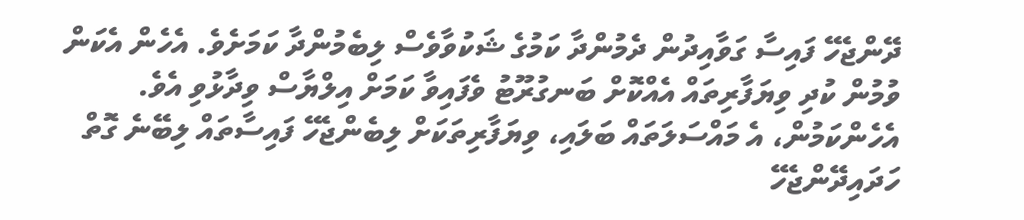ދޭންޖެހޭ ފައިސާ ގަވާއިދުން ދެމުންދާ ކަމުގެ ޝަކުވާވެސް ލިބެމުންދާ ކަމަށެވެ. އެހެން އެކަން ވުމުން ކުދި ވިޔަފާރިތައް އެއްކޮށް ބަނގުރޫޓު ވެފައިވާ ކަމަށް އިލްޔާސް ވިދާޅުވި އެވެ.
އެހެންކަމުން، އެ މައްސަލަތައް ބަލައި، ވިޔަފާރިތަކަށް ލިބެންޖެހޭ ފައިސާތައް ލިބޭނެ ގޮތް ހަދައިދޭންޖެހޭ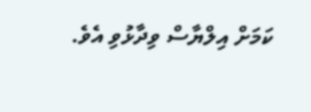ކަމަށް އިލްޔާސް ވިދާޅުވި އެވެ.